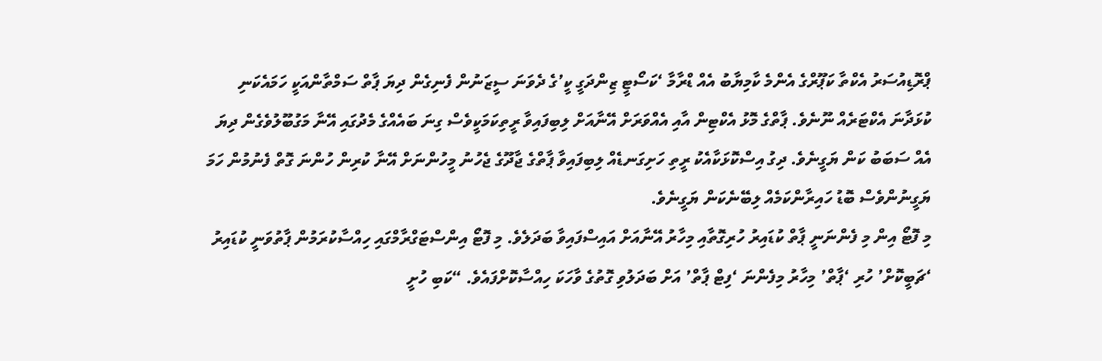ޕްރޮޑިއުސަރު އެކްތާ ކަޕޫރްގެ އެންމެ ކާމިޔާބު އެއް ޑްރާމާ ‘ކަސޯޓީ ޒިންދަގީ ކީ’ގެ ދެވަނަ ސީޒަނުން ފެނިގެން ދިޔަ ޕާތް ސަމްތާންއަކީ ހަމައެކަނި ކުޅަދާނަ އެކްޓަރެއް ނޫނެވެ. ޕާތްގެ މޮޅު އެކްޓިން އާއި އެއްވަރަށް އޭނާއަށް ލިބިފައިވާ ރީތިކަމަކީވެސް ގިނަ ބައެއްގެ މެދުގައި އޭނާ މަގުބޫލުވެގެން ދިޔަ އެއް ސަބަބު ކަން ޔަގީނެވެ. ދިގު އިސްކޮޅަކާއެކު ރީތި ހަށިގަނޑެއް ލިބިފައިވާ ޕާތްގެ ޖާދޫގެ ޖެހުނު މީހުންނަށް އޭނާ ކުރިން ހުންނަ ގޮތް ފެނުމުން ހަމަ ޔަގީނުންވެސް ބޮޑު ހައިރާންކަމެއް ލިބޭނެކަން ޔަގީނެވެ.
މި ފޮޓޯ އިން މި ފެންނަނީ ޕާތް ކުޑައިރު ހުރިގޮތާއި މިހާރު އޭނާއަށް އައިސްފައިވާ ބަދަލެވެ. މި ފޮޓޯ އިންސްޓަގްރާމްގައި ހިއްސާކުރަމުން ޕާތުވަނީ ކުޑައިރު ‘ޗަބީކޮށް’ ހުރި ‘ޕާތް’ މިހާރު މިފެންނަ ‘ފިޓް ޕާތް’ އަށް ބަދަލުވި ގޮތުގެ ވާހަކަ ހިއްސާކޮށްފައެވެ. “ކަބި ހުށީ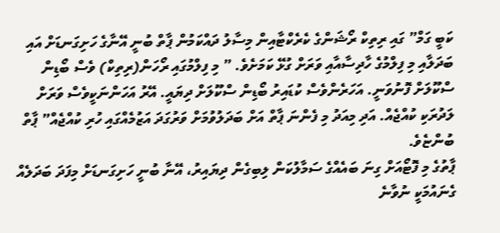ކަބީ ގަމް” ގައި ރިތިކް ރޯޝަންގެ ކެރެކްޓާއިން މިސާލު ދައްކަމުން ޕާތް ބުނީ އޭނާގެ ހަށިގަނޑަށް އައި ބަދަލާއި މި ފިލްމުގެ ހާދިސާއާއި ވަރަށް ގުޅޭ ކަމަށެވެ. ” މި ފިލްމުގައި ރޯހަން(ރިތިކް) ވެސް ބޯޑިން ސްކޫލަށް ފޮނުވަނީ. އަހަރެންވެސް ކުޑައިރު ބޯޑިން ސްކޫލަށް ދިޔައީ. އޭރު އަހަންނަކީވެސް ވަރަށް ލަދުރަކި ކުއްޖެއް. އަދި މިއަދު މި ފެންނަ ޕާތް އަށް ބަދަލުވުމަށް ވަރުގަދަ އަޒުމެއްގައި ހުރި ކުއްޖެއް” ޕާތް ބުންޏެވެ.
ޕާތުގެ މި ފޮޓޯއަށް ގިނަ ބައެއްގެ ސަމާލުކަން ލިބިގެން ދިޔައިރު، އޭނާ ބުނީ ހަށިގަނޑަށް މިފަދަ ބަދަލެއް ގެނައުމަކީ ނުވާނެ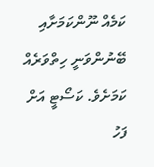ކަމެއް ނޫންކަމަށާއި ބޭނުންވަނީ ހިތްވަރެއް ކަމަށެވެ. ކަސޯޓީ އަށް ފަހު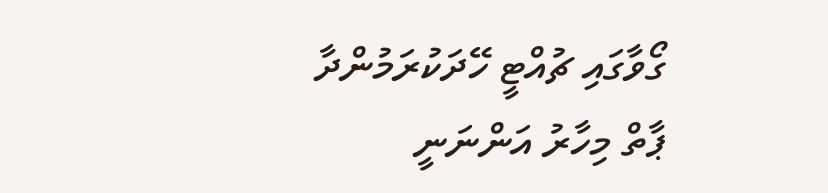ގޯވާގައި ޗުއްޓީ ހޭދަކުރަމުންދާ ޕާތް މިހާރު އަންނަނީ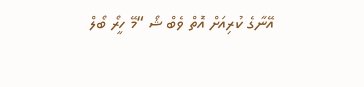އޭނާގެ ކުރިއަށް އޮތް ވެބް ޝޯ “މޭ ހީރޯ ބޯލް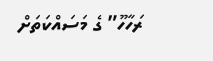ރަހާހޫ” ގެ މަސައްކަތަށް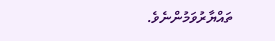ތައްޔާރުވަމުންނެވެ.